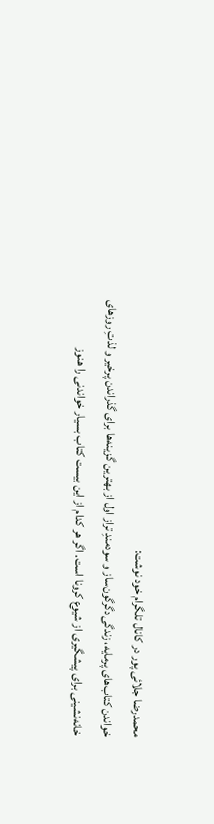محمدرضا جلائی پور در کانال تلگرام خود نوشت:
خواندن کتاب‌های پرمایه، زندگی‌دگرگون‌ساز و سودمندِ تراز اول از بهترین گزینه‌ها برای گذراندن پرخیر و لذتِ روزهای خانه‌نشینی برای پیشگیری از شیوع کرونا است. اگر هر کدام از این بیست کتاب‌ بسیار خواندنی را هنوز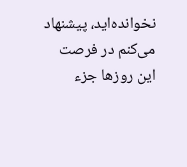نخوانده‌اید، پیشنهاد می‌کنم در فرصت این روزها جزء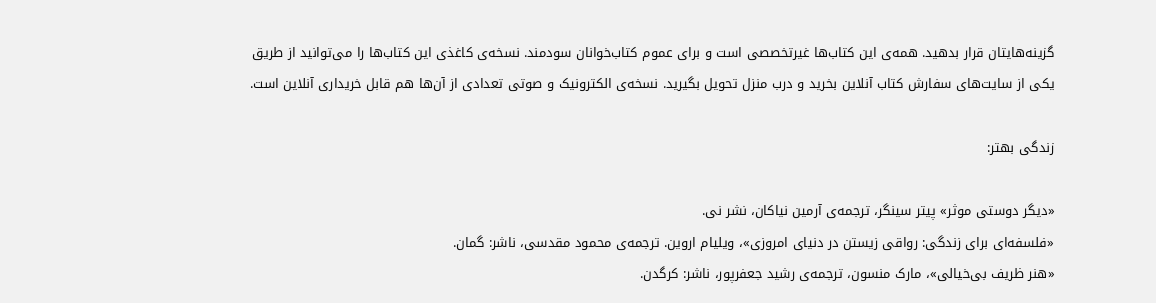گزینه‌هایتان قرار بدهید. همه‌ی این کتاب‌ها غیرتخصصی است و برای عموم کتاب‌خوانان سودمند. نسخه‌ی کاغذی این کتاب‌ها را می‌توانید از طریق یکی از سایت‌های سفارش کتاب آنلاین بخرید و درب منزل تحویل بگیرید. نسخه‌ی الکترونیک و صوتی تعدادی از آن‌ها هم قابل خریداری آنلاین است.

زندگی بهتر:

«دیگر دوستی موثر» پیتر سینگر، ترجمه‌ی آرمین نیاکان، نشر نی.
«فلسفه‌ای برای زندگی: رواقی زیستن در دنیای امروزی»، ویلیام اروین. ترجمه‌ی محمود مقدسی، ناشر: گمان.
«هنر ظریف بی‌خیالی»، مارک منسون، ترجمه‌ی رشید جعفرپور، ناشر: کرگدن.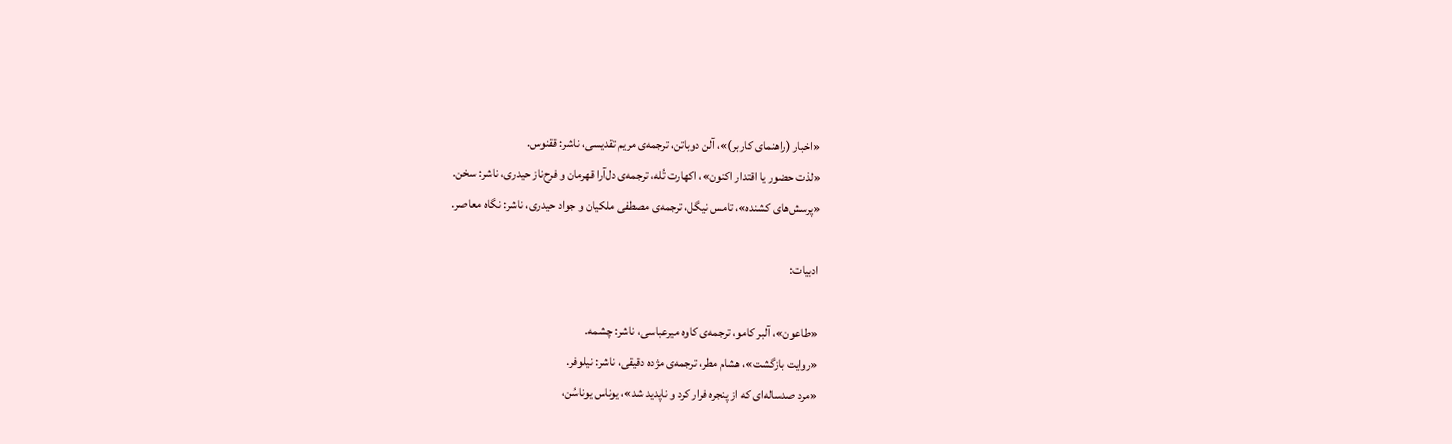«اخبار (راهنمای کاربر)»، آلن دوباتن، ترجمه‌ی مریم تقدیسی، ناشر: ققنوس.
«لذت حضور یا اقتدار اکنون»، اکهارت تُله، ترجمه‌ی دل‌آرا قهرمان و فرح‌ناز حیدری، ناشر: سخن.
«پرسش‌های کشنده»، تامس نیگل، ترجمه‌ی مصطفی ملکیان و جواد حیدری، ناشر: نگاه معاصر.

ادبیات:

«طاعون»، آلبر کامو، ترجمه‌ی کاوه میرعباسی، ناشر: چشمه.
«روایت بازگشت»، هشام مطر، ترجمه‌ی مژده دقیقی، ناشر: نیلوفر.
«مرد صدساله‌ای که از پنجره فرار کرد و ناپدید شد»، یوناس یوناسُن،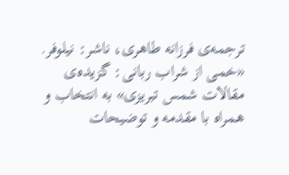ترجمه‌ی فرزانه طاهری، ناشر: نیلوفر.
«خمی از شراب ربانی: گزیده‌ی مقالات شمس تبریزی» به انتخاب و همراه با مقدمه و توضیحات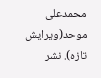محمدعلی موحد(ویرایش تازه). نشر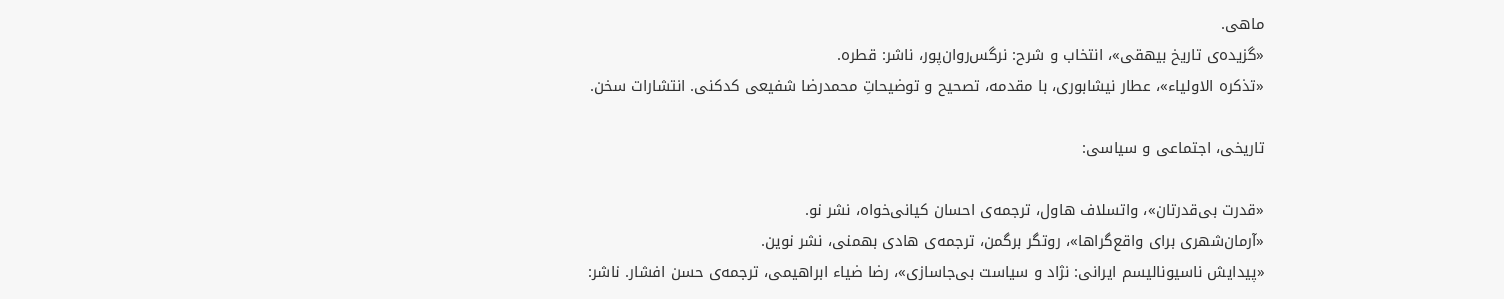ماهی.
«گزیده‌ی تاریخ بیهقی»، انتخاب و شرح: نرگس‌روان‌پور، ناشر: قطره.
«تذکره الاولیاء»، عطار نیشابوری، با مقدمه، تصحیح و توضیحاتِ محمدرضا شفیعی کدکنی. انتشارات سخن.

تاریخی، اجتماعی ‌و سیاسی:

«قدرت بی‌قدرتان»، واتسلاف هاول، ترجمه‌ی احسان کیانی‌خواه، نشر نو.
«آرمان‌شهری برای واقع‌گراها»، روتگر برگمن، ترجمه‌ی هادی بهمنی، نشر نوین.
«پیدایش ناسیونالیسم ایرانی: نژاد و سیاست بی‌جاسازی»، رضا ضیاء ابراهیمی، ترجمه‌ی حسن افشار. ناشر: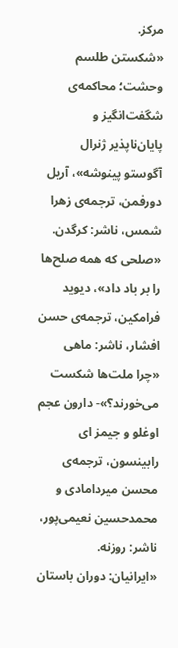مرکز.
«شکستن طلسم وحشت؛ محاکمه‌ی شگفت‌انگیز و پایان‌ناپذیر ژنرال آگوستو پینوشه»، آریل دورفمن، ترجمه‌ی زهرا شمس، ناشر: کرگدن.
«صلحی که همه صلح‌ها را بر باد داد»، دیوید فرامکین، ترجمه‌ی حسن افشار، ناشر: ماهی
«چرا ملت‌ها شکست می‌خورند؟»- دارون عجم اوغلو و جیمز ای رابینسون، ترجمه‌ی محسن میردامادی و محمدحسین نعیمی‌پور، ناشر: روزنه.
«ایرانیان: دوران باستان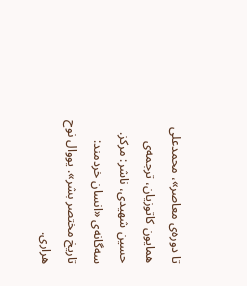تا دوره‌ی معاصر»، محمدعلی همایون کاتوزیان، ترجمه‌ی حسین شهیدی، ناشر: مرکز.
سه‌گانه‌ی «انسان خردمند: تاریخ مختصر بشر». یووال نوح هراری.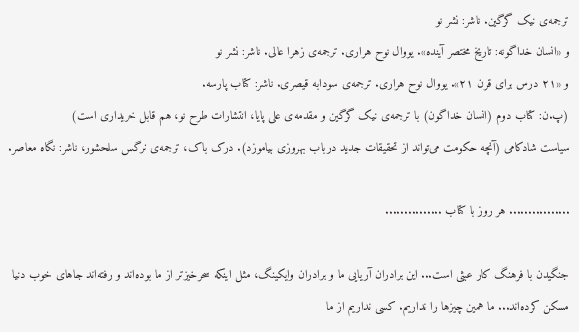ترجمه‌ی نیک گرگین. ناشر: نشر نو
و «انسان خداگونه: تاریخ مختصر آینده». یووال نوح هراری. ترجمه‌ی زهرا عالی. ناشر: نشر نو
و «۲۱ درس برای قرن ۲۱». یووال نوح هراری. ترجمه‌ی سودابه قیصری. ناشر: کتاب پارسه.
(پ.ن: کتاب دوم (انسان خداگون) با ترجمه‌ی نیک گرگین و مقدمه‌ی علی پایا، انتشارات طرح نو، هم قابل خریداری است)
سیاست شادکامی (آنچه حکومت می‌تواند از تحقیقات جدید درباب بهروزی بیاموزد). درک باک، ترجمه‌ی نرگس سلحشور، ناشر: نگاه معاصر.

................ هر روز با کتاب ...............

جنگیدن با فرهنگ کار عبثی است... این برادران آریایی ما و برادران وایکینگ، مثل اینکه سحرخیزتر از ما بوده‌اند و رفته‌اند جاهای خوب دنیا مسکن کرده‌اند... ما همین چیزها را نداریم. کسی نداریم از ما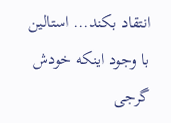انتقاد بکند... استالین با وجود اینکه خودش گرجی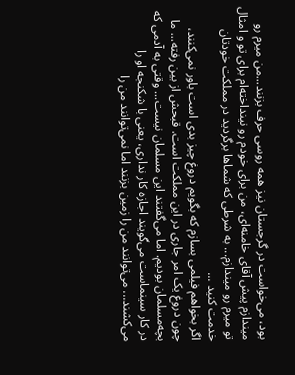بود، می‌خواست در گرجستان نیز همه روسی حرف بزنند...من میرم رو میندازم پیش آقای خامنه‌ای، من برای خودم رو نینداخته‌ام برای تو و امثال تو میرم رو میندازم... به شرطی که شماها برگردید در مملکت خودتان خدمت کنید ...
اگر بخواهم فیلمی بسازم که بگویم دروغ چیز بدی است باور نمی‌کنند، چون دروغ یک امر جاری در این مملکت است. قبحش از بین رفته... ما بچه‌مسلمان بودیم. اما می‌گفتند این مسلمان نیست... وقتی به آدمی که در کار سینماست می‌گویند اجازه کار نداری، یعنی با شکنجه او را می‌کشند... می‌توانند من را زمین بزنند اما نمی‌توانند من را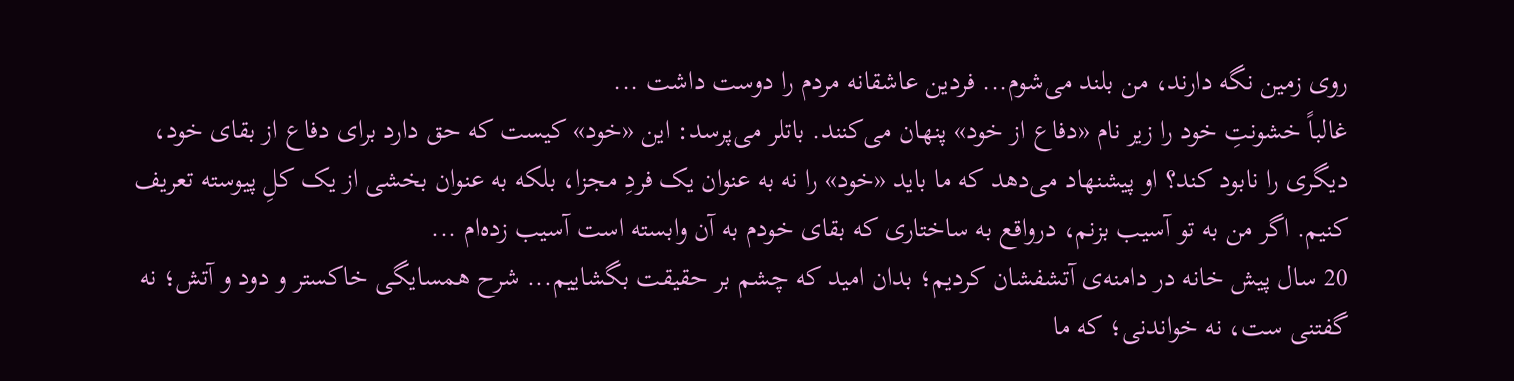روی زمین نگه دارند، من بلند می‌شوم... فردین عاشقانه مردم را دوست داشت ...
غالباً خشونتِ خود را زیر نام «دفاع از خود» پنهان می‌کنند. باتلر می‌پرسد: این «خود» کیست که حق دارد برای دفاع از بقای خود، دیگری را نابود کند؟ او پیشنهاد می‌دهد که ما باید «خود» را نه به عنوان یک فردِ مجزا، بلکه به عنوان بخشی از یک کلِ پیوسته تعریف کنیم. اگر من به تو آسیب بزنم، درواقع به ساختاری که بقای خودم به آن وابسته است آسیب زده‌ام ...
20 سال پیش خانه در دامنه‌ی آتشفشان کردیم؛ بدان امید که چشم بر حقیقت بگشاییم... شرح همسایگی خاکستر و دود و آتش؛ نه گفتنی ست، نه خواندنی؛ که ما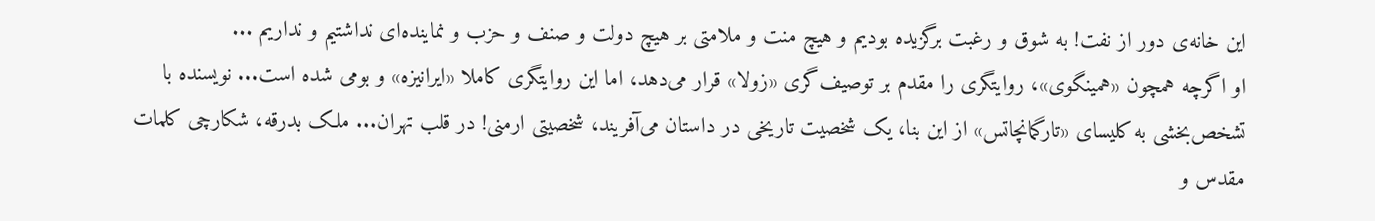این خانه‌ی دور از نفت! به شوق و رغبت برگزیده بودیم و هیچ منت و ملامتی بر هیچ دولت و صنف و حزب و نماینده‌ای نداشتیم و نداریم ...
او اگرچه همچون «همینگوی»، روایتگری را مقدم بر توصیف‌گری «زولا» قرار می‌دهد، اما این روایتگری کاملا «ایرانیزه» و بومی شده است... نویسنده با تشخص‌بخشی به کلیسای «تارگمانچاتس» از این بنا، یک شخصیت تاریخی در داستان می‌آفریند، شخصیتی ارمنی! در قلب تهران... ملک بدرقه، شکارچی کلمات مقدس و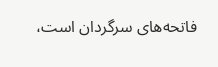فاتحه‌های سرگردان است،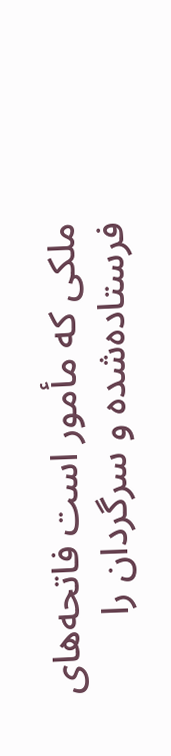ملکی که مأمور است فاتحه‌های فرستاده‌شده و سرگردان را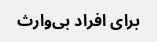برای افراد بی‌وارث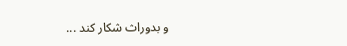و بد‌وراث شکار کند ...